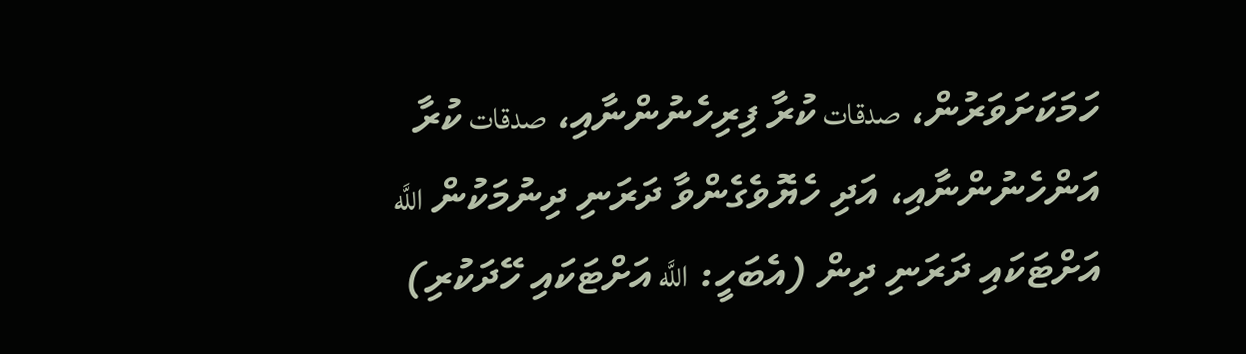ހަމަކަށަވަރުން، صدقات ކުރާ ފިރިހެނުންނާއި، صدقات ކުރާ އަންހެނުންނާއި، އަދި ހެޔޮވެގެންވާ ދަރަނި ދިނުމަކުން اللَّه އަށްޓަކައި ދަރަނި ދިން (އެބަހީ: اللَّه އަށްޓަކައި ހޭދަކުރި)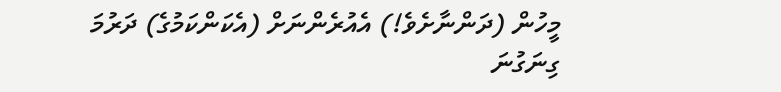މީހުން (ދަންނާށެވެ!) އެއުރެންނަށް (އެކަންކަމުގެ) ދަރުމަ ގިނަގުނަ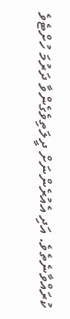ކުރައްވާނެތެވެ. އަދި އެއުރެންނަށް ދީލަތިވެގެންވާ ދަރުމަ ހުށްޓެވެ